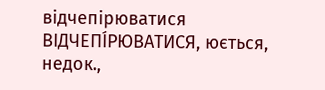відчепірюватися
ВІДЧЕПІ́РЮВАТИСЯ, юється, недок.,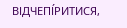ВІДЧЕПІ́РИТИСЯ,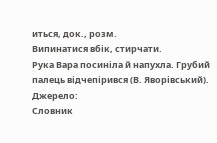иться, док., розм.
Випинатися вбік, стирчати.
Рука Вара посиніла й напухла. Грубий палець відчепірився (В. Яворівський).
Джерело:
Словник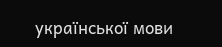української мови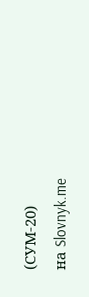(СУМ-20)
на Slovnyk.me